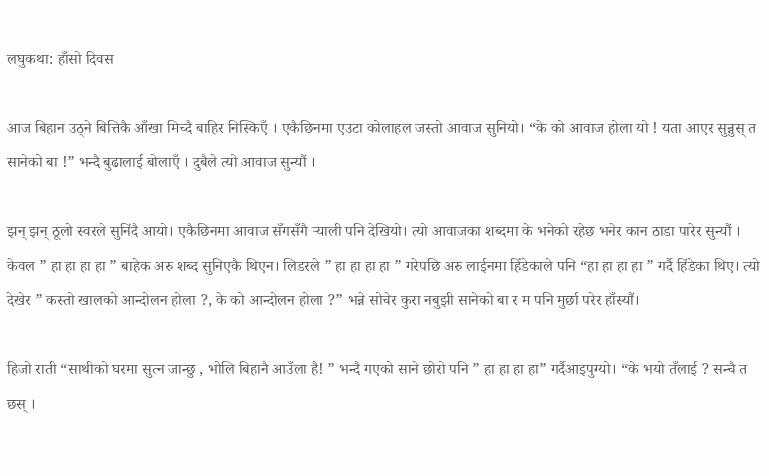लघुकथा: हाँसो दिवस

आज बिहान उठ्ने बित्तिकै आँखा मिच्दै बाहिर निस्किएँ । एकैछिनमा एउटा कोलाहल जस्तो आवाज सुनियो। “के को आवाज होला यो ! यता आएर सुन्नुस् त सानेको बा !” भन्दै बुढालाई बोलाएँ । दुबैले त्यो आवाज सुन्यौं ।

झन् झन् ठूलो स्वरले सुनिंदै आयो। एकैछिनमा आवाज सँगसँगै र्‍याली पनि देखियो। त्यो आवाजका शब्दमा के भनेको रहेछ भनेर कान ठाडा पारेर सुन्यौं । केवल ” हा हा हा हा ” बाहेक अरु शब्द सुनिएकै थिएन। लिडरले ” हा हा हा हा ” गरेपछि अरु लाईनमा हिँडेकाले पनि “हा हा हा हा ” गर्दै हिंडेका थिए। त्यो देखेर ” कस्तो खालको आन्दोलन होला ?, के को आन्दोलन होला ?” भन्ने सोचेर कुरा नबुझी सानेको बा र म पनि मुर्छा परेर हाँस्यौं।

हिजो राती “साथीको घरमा सुत्न जान्छु , भोलि बिहानै आउँला है! ” भन्दै गएको साने छोरो पनि ” हा हा हा हा” गर्दैआइपुग्यो। “के भयो तँलाई ? सन्चै त छस् ।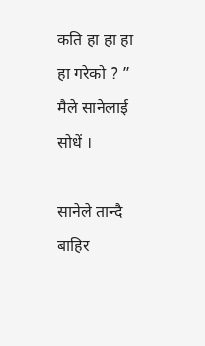कति हा हा हा हा गरेको ? ” मैले सानेलाई सोधें ।

सानेले तान्दै बाहिर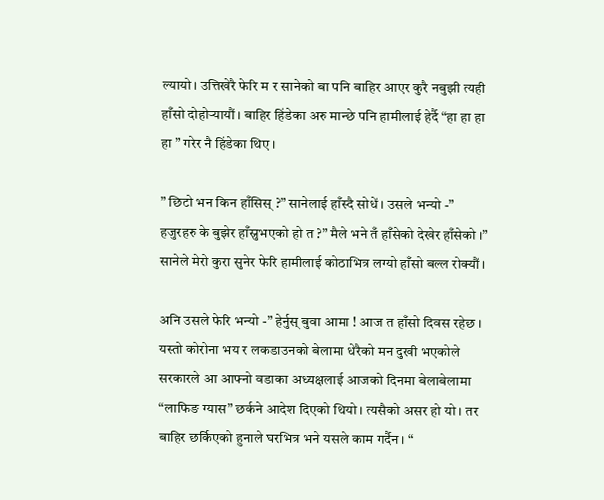ल्यायो। उत्तिखेरै फेरि म र सानेको बा पनि बाहिर आएर कुरै नबुझी त्यही हाँसो दोहोर्‍यायौं। बाहिर हिंडेका अरु मान्छे पनि हामीलाई हेर्दै “हा हा हा हा ” गरेर नै हिंडेका थिए ।

” छिटो भन किन हाँसिस् ?” सानेलाई हाँस्दै सोधें । उसले भन्यो -” हजुरहरु के बुझेर हाँस्नुभएको हो त ?” मैले भने तँ हाँसेको देखेर हाँसेको ।” सानेले मेरो कुरा सुनेर फेरि हामीलाई कोठाभित्र लग्यो हाँसो बल्ल रोक्यौं।

अनि उसले फेरि भन्यो -” हेर्नुस् बुवा आमा ! आज त हाँसो दिवस रहेछ । यस्तो कोरोना भय र लकडाउनको बेलामा धेरैको मन दुखी भएकोले सरकारले आ आफ्नो वडाका अध्यक्षलाई आजको दिनमा बेलाबेलामा “लाफिङ ग्यास” छर्कने आदेश दिएको थियो। त्यसैको असर हो यो । तर बाहिर छर्किएको हुनाले घरभित्र भने यसले काम गर्दैन। “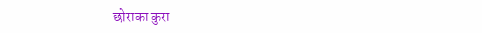छोराका कुरा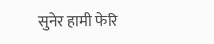सुनेर हामी फेरि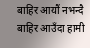बाहिर आयौं नभन्दै बाहिर आउँदा हामी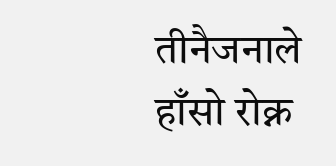तीनैजनाले हाँसो रोक्न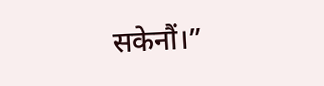सकेनौं।”